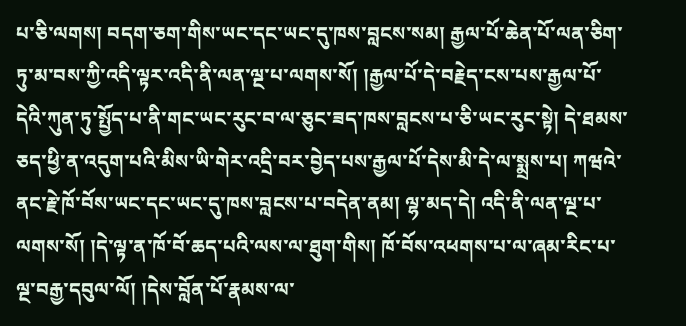པ་ཅི་ལགས། བདག་ཅག་གིས་ཡང་དང་ཡང་དུ་ཁས་བླངས་སམ། རྒྱལ་པོ་ཆེན་པོ་ལན་ཅིག་ཏུ་མ་བས་ཀྱི་འདི་ལྟར་འདི་ནི་ལན་ལྔ་པ་ལགས་སོ། །རྒྱལ་པོ་དེ་བརྗེད་ངས་པས་རྒྱལ་པོ་དེའི་ཀུན་ཏུ་སྤྱོད་པ་ནི་གང་ཡང་རུང་བ་ལ་ཅུང་ཟད་ཁས་བླངས་པ་ཅི་ཡང་རུང་སྟེ། དེ་ཐམས་ཅད་ཕྱི་ན་འདུག་པའི་མིས་ཡི་གེར་འདྲི་བར་བྱེད་པས་རྒྱལ་པོ་དེས་མི་དེ་ལ་སྨྲས་པ། ཀཝའེ་ནང་རྗེ་ཁོ་བོས་ཡང་དང་ཡང་དུ་ཁས་བླངས་པ་བདེན་ནམ། ལྷ་མད་དེ། འདི་ནི་ལན་ལྔ་པ་ལགས་སོ། །དེ་ལྟ་ན་ཁོ་བོ་ཆད་པའི་ལས་ལ་ཐུག་གིས། ཁོ་བོས་འཕགས་པ་ལ་ཞམ་རིང་པ་ལྔ་བརྒྱ་དབུལ་ལོ། །དེས་བློན་པོ་རྣམས་ལ་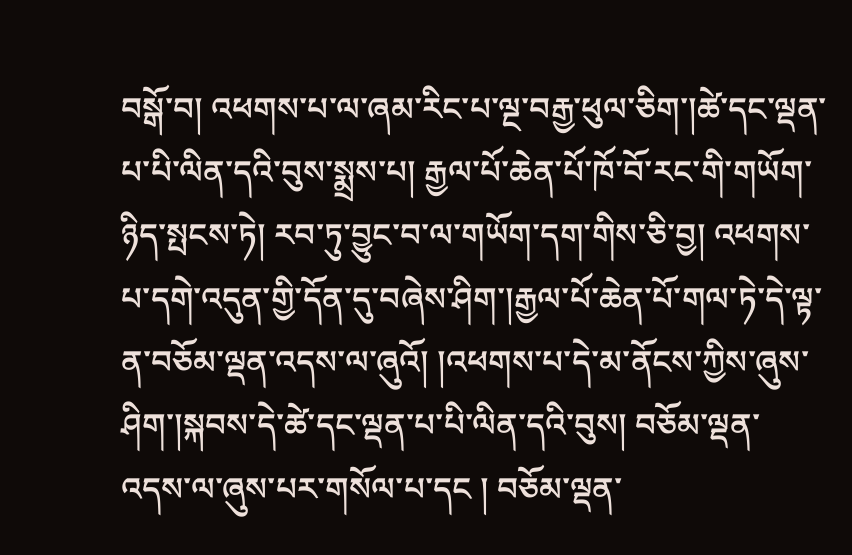བསྒོ་བ། འཕགས་པ་ལ་ཞམ་རིང་པ་ལྔ་བརྒྱ་ཕུལ་ཅིག་།ཚེ་དང་ལྡན་པ་པི་ལིན་དའི་བུས་སྨྲས་པ། རྒྱལ་པོ་ཆེན་པོ་ཁོ་བོ་རང་གི་གཡོག་ཉིད་སྤངས་ཏེ། རབ་ཏུ་བྱུང་བ་ལ་གཡོག་དག་གིས་ཅི་བྱ། འཕགས་པ་དགེ་འདུན་གྱི་དོན་དུ་བཞེས་ཤིག་།རྒྱལ་པོ་ཆེན་པོ་གལ་ཏེ་དེ་ལྟ་ན་བཅོམ་ལྡན་འདས་ལ་ཞུའོ། །འཕགས་པ་དེ་མ་ནོངས་ཀྱིས་ཞུས་ཤིག་།སྐབས་དེ་ཚེ་དང་ལྡན་པ་པི་ལིན་དའི་བུས། བཅོམ་ལྡན་འདས་ལ་ཞུས་པར་གསོལ་པ་དང ། བཅོམ་ལྡན་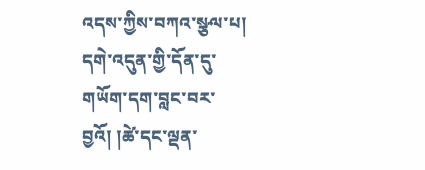འདས་ཀྱིས་བཀའ་སྩལ་པ། དགེ་འདུན་གྱི་དོན་དུ་གཡོག་དག་བླང་བར་བྱའོ། །ཚེ་དང་ལྡན་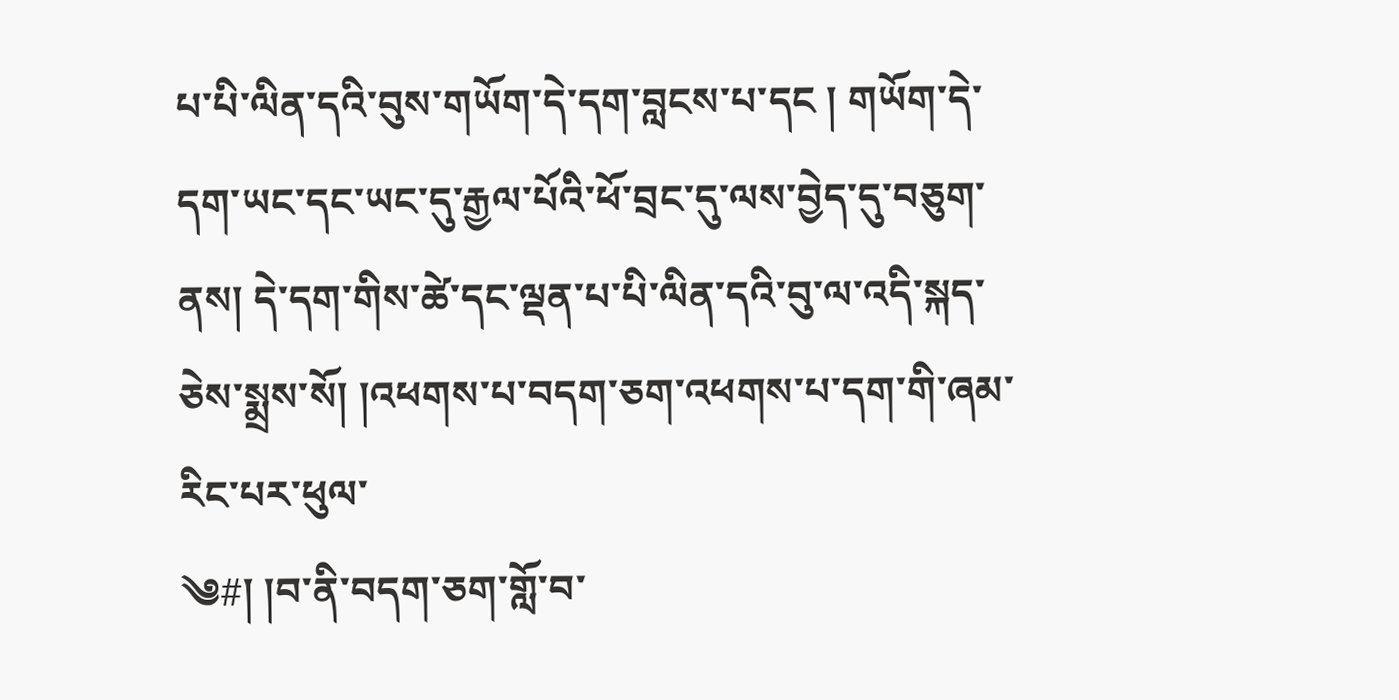པ་པི་ལིན་དའི་བུས་གཡོག་དེ་དག་བླངས་པ་དང ། གཡོག་དེ་དག་ཡང་དང་ཡང་དུ་རྒྱལ་པོའི་ཕོ་བྲང་དུ་ལས་བྱེད་དུ་བཅུག་ནས། དེ་དག་གིས་ཚེ་དང་ལྡན་པ་པི་ལིན་དའི་བུ་ལ་འདི་སྐད་ཅེས་སྨྲས་སོ། །འཕགས་པ་བདག་ཅག་འཕགས་པ་དག་གི་ཞམ་རིང་པར་ཕུལ་
༄#། །བ་ནི་བདག་ཅག་གློ་བ་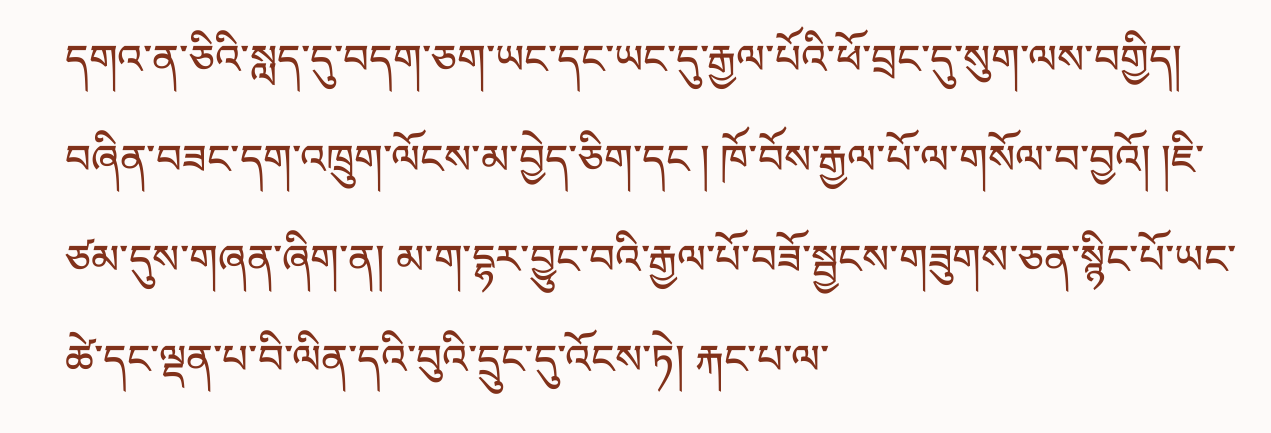དགའ་ན་ཅིའི་སླད་དུ་བདག་ཅག་ཡང་དང་ཡང་དུ་རྒྱལ་པོའི་ཕོ་བྲང་དུ་སུག་ལས་བགྱིད། བཞིན་བཟང་དག་འཁྲུག་ལོངས་མ་བྱེད་ཅིག་དང ། ཁོ་བོས་རྒྱལ་པོ་ལ་གསོལ་བ་བྱའོ། །ཇི་ཙམ་དུས་གཞན་ཞིག་ན། མ་ག་དྷར་བྱུང་བའི་རྒྱལ་པོ་བཟོ་སྦྱངས་གཟུགས་ཅན་སྙིང་པོ་ཡང་ཚེ་དང་ལྡན་པ་བི་ལིན་དའི་བུའི་དྲུང་དུ་འོངས་ཏེ། རྐང་པ་ལ་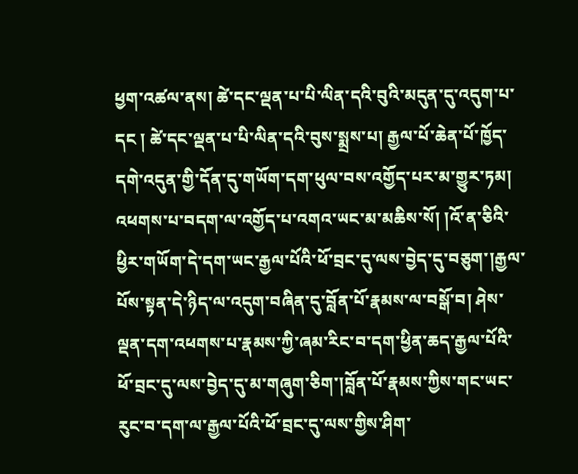ཕྱག་འཚལ་ནས། ཚེ་དང་ལྡན་པ་པི་ལིན་དའི་བུའི་མདུན་དུ་འདུག་པ་དང ། ཚེ་དང་ལྡན་པ་པི་ལིན་དའི་བུས་སྨྲས་པ། རྒྱལ་པོ་ཆེན་པོ་ཁྱོད་དགེ་འདུན་གྱི་དོན་དུ་གཡོག་དག་ཕུལ་བས་འགྱོད་པར་མ་གྱུར་ཏམ། འཕགས་པ་བདག་ལ་འགྱོད་པ་འགའ་ཡང་མ་མཆིས་སོ། །འོ་ན་ཅིའི་ཕྱིར་གཡོག་དེ་དག་ཡང་རྒྱལ་པོའི་ཕོ་བྲང་དུ་ལས་བྱེད་དུ་བཅུག་།རྒྱལ་པོས་སྟན་དེ་ཉིད་ལ་འདུག་བཞིན་དུ་བློན་པོ་རྣམས་ལ་བསྒོ་བ། ཤེས་ལྡན་དག་འཕགས་པ་རྣམས་ཀྱི་ཞམ་རིང་བ་དག་ཕྱིན་ཆད་རྒྱལ་པོའི་ཕོ་བྲང་དུ་ལས་བྱེད་དུ་མ་གཞུག་ཅིག་།བློན་པོ་རྣམས་ཀྱིས་གང་ཡང་རུང་བ་དག་ལ་རྒྱལ་པོའི་ཕོ་བྲང་དུ་ལས་གྱིས་ཤིག་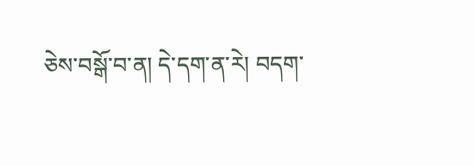ཅེས་བསྒོ་བ་ན། དེ་དག་ན་རེ། བདག་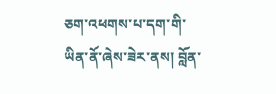ཅག་འཕགས་པ་དག་གི་ཡིན་ནོ་ཞེས་ཟེར་ནས། བློན་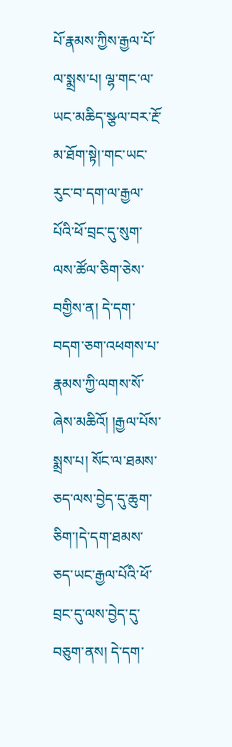པོ་རྣམས་ཀྱིས་རྒྱལ་པོ་ལ་སྨྲས་པ། ལྷ་གང་ལ་ཡང་མཆིད་སྩལ་བར་རྔོ་མ་ཐོག་སྟེ།་གང་ཡང་རུང་བ་དག་ལ་རྒྱལ་པོའི་ཕོ་བྲང་དུ་སུག་ལས་ཚོལ་ཅིག་ཅེས་བགྱིས་ན། དེ་དག་བདག་ཅག་འཕགས་པ་རྣམས་ཀྱི་ལགས་སོ་ཞེས་མཆིའོ། །རྒྱལ་པོས་སྨྲས་པ། སོང་ལ་ཐམས་
ཅད་ལས་བྱེད་དུ་ཆུག་ཅིག་།དེ་དག་ཐམས་ཅད་ཡང་རྒྱལ་པོའི་ཕོ་བྲང་དུ་ལས་བྱེད་དུ་བཅུག་ནས། དེ་དག་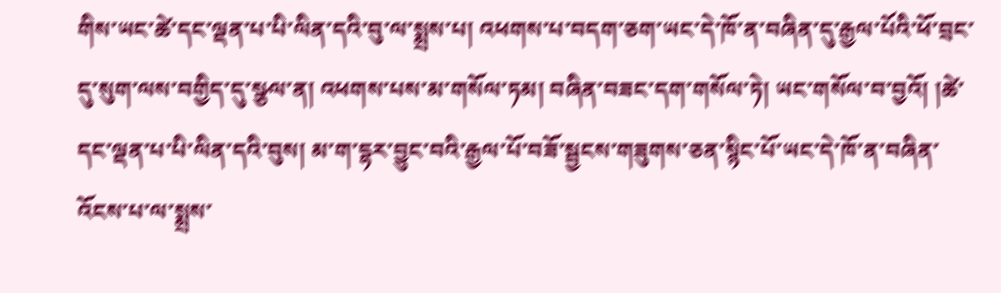གིས་ཡང་ཚེ་དང་ལྡན་པ་པི་ལིན་དའི་བུ་ལ་སྨྲས་པ། འཕགས་པ་བདག་ཅག་ཡང་དེ་ཁོ་ན་བཞིན་དུ་རྒྱལ་པོའི་ཕོ་བྲང་དུ་སུག་ལས་བགྱིད་དུ་སྩལ་ན། འཕགས་པས་མ་གསོལ་ཏམ། བཞིན་བཟང་དག་གསོལ་ཏེ། ཡང་གསོལ་བ་བྱའོ། །ཚེ་དང་ལྡན་པ་པི་ལིན་དའི་བུས། མ་ག་དྷར་བྱུང་བའི་རྒྱལ་པོ་བཟོ་སྦྱངས་གཟུགས་ཅན་སྙིང་པོ་ཡང་དེ་ཁོ་ན་བཞིན་འོངས་པ་ལ་སྨྲས་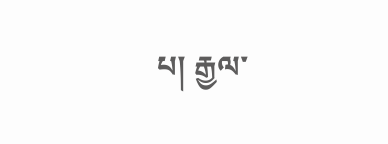པ། རྒྱལ་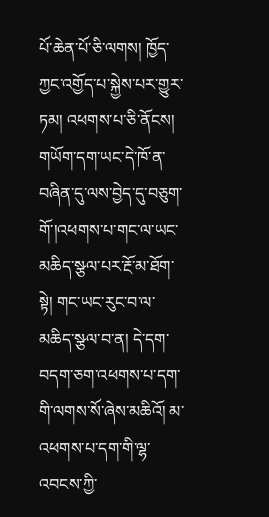པོ་ཆེན་པོ་ཅི་ལགས། ཁྱོད་ཀྱང་འགྱོད་པ་སྐྱེས་པར་གྱུར་ཏམ། འཕགས་པ་ཅི་ནོངས། གཡོག་དག་ཡང་དེ་ཁོ་ན་བཞིན་དུ་ལས་བྱེད་དུ་བཅུག་གོ་།འཕགས་པ་གང་ལ་ཡང་མཆིད་སྩལ་པར་རྔོ་མ་ཐོག་སྟེ། གང་ཡང་རུང་བ་ལ་མཆིད་སྩལ་བ་ན། དེ་དག་བདག་ཅག་འཕགས་པ་དག་གི་ལགས་སོ་ཞེས་མཆིའོ། མ་འཕགས་པ་དག་གི་ལྷ་འབངས་ཀྱི་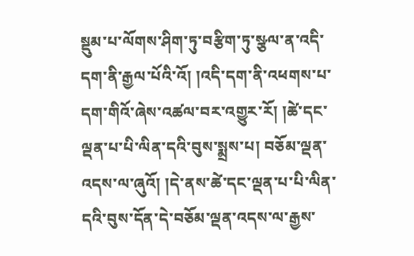སྡུམ་པ་ལོགས་ཤིག་ཏུ་བརྩིག་ཏུ་སྩལ་ན་འདི་དག་ནི་རྒྱལ་པོའི་འོ། །འདི་དག་ནི་འཕགས་པ་དག་གིའོ་ཞེས་འཚལ་བར་འགྱུར་རོ། །ཚེ་དང་ལྡན་པ་པི་ལིན་དའི་བུས་སྨྲས་པ། བཅོམ་ལྡན་འདས་ལ་ཞུའོ། །དེ་ནས་ཚེ་དང་ལྡན་པ་པི་ལིན་དའི་བུས་དོན་དེ་བཅོམ་ལྡན་འདས་ལ་རྒྱས་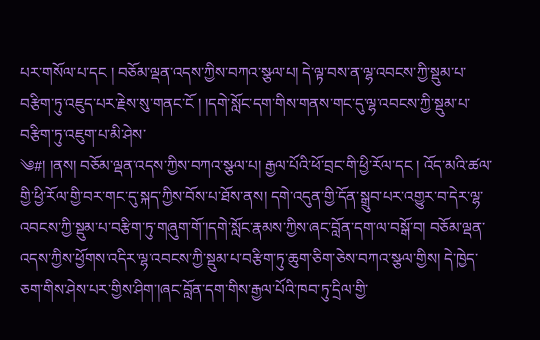པར་གསོལ་པ་དང ། བཅོམ་ལྡན་འདས་ཀྱིས་བཀའ་སྩལ་པ། དེ་ལྟ་བས་ན་ལྷ་འབངས་ཀྱི་སྡུམ་པ་བརྩིག་ཏུ་འཇུད་པར་རྗེས་སུ་གནང་ངོ ། །དགེ་སློང་དག་གིས་གནས་གང་དུ་ལྷ་འབངས་ཀྱི་སྡུམ་པ་བརྩིག་ཏུ་འཇུག་པ་མི་ཤེས་
༄#། །ནས། བཅོམ་ལྡན་འདས་ཀྱིས་བཀའ་སྩལ་པ། རྒྱལ་པོའི་ཕོ་བྲང་གི་ཕྱི་རོལ་དང ། འོད་མའི་ཚལ་གྱི་ཕྱི་རོལ་གྱི་བར་གང་དུ་སྐད་ཀྱིས་བོས་པ་ཐོས་ནས། དགེ་འདུན་གྱི་དོན་སྒྲུབ་པར་འགྱུར་བ་དེར་ལྷ་འབངས་ཀྱི་སྡུམ་པ་བརྩིག་ཏུ་གཞུག་གོ་།དགེ་སློང་རྣམས་ཀྱིས་ཞང་བློན་དག་ལ་བསྒོ་བ། བཅོམ་ལྡན་འདས་ཀྱིས་ཕྱོགས་འདིར་ལྷ་འབངས་ཀྱི་སྡུམ་པ་བརྩིག་ཏུ་ཆུག་ཅིག་ཅེས་བཀའ་སྩལ་གྱིས། དེ་ཁྱེད་ཅག་གིས་ཤེས་པར་གྱིས་ཤིག་།ཞང་བློན་དག་གིས་རྒྱལ་པོའི་ཁབ་ཏུ་དྲིལ་གྱི་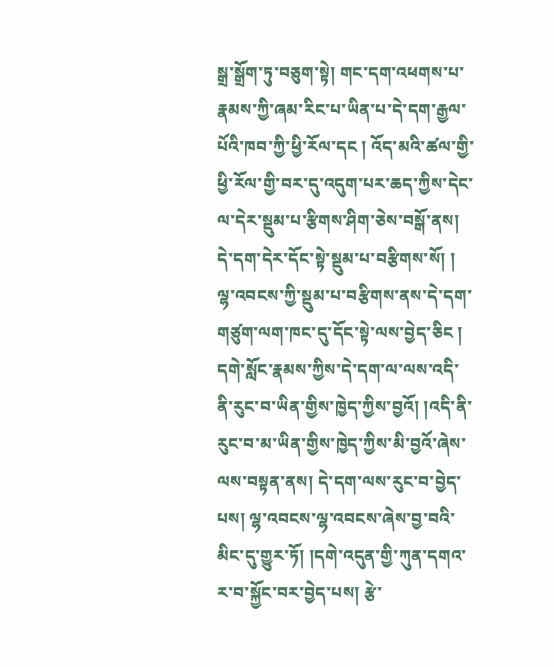སྒྲ་སྒྲོག་ཏུ་བཅུག་སྟེ། གང་དག་འཕགས་པ་རྣམས་ཀྱི་ཞམ་རིང་པ་ཡིན་པ་དེ་དག་རྒྱལ་པོའི་ཁབ་ཀྱི་ཕྱི་རོལ་དང ། འོད་མའི་ཚལ་གྱི་ཕྱི་རོལ་གྱི་བར་དུ་འདུག་པར་ཆད་ཀྱིས་དེང་ལ་དེར་སྡུམ་པ་རྩིགས་ཤིག་ཅེས་བསྒོ་ནས། དེ་དག་དེར་དོང་སྟེ་སྡུམ་པ་བརྩིགས་སོ། ། ལྷ་འབངས་ཀྱི་སྡུམ་པ་བརྩིགས་ནས་དེ་དག་གཙུག་ལག་ཁང་དུ་དོང་སྟེ་ལས་བྱེད་ཅིང ། དགེ་སློང་རྣམས་ཀྱིས་དེ་དག་ལ་ལས་འདི་ནི་རུང་བ་ཡིན་གྱིས་ཁྱེད་ཀྱིས་བྱའོ། །འདི་ནི་རུང་བ་མ་ཡིན་གྱིས་ཁྱེད་ཀྱིས་མི་བྱའོ་ཞེས་ལས་བསྟན་ནས། དེ་དག་ལས་རུང་བ་བྱེད་པས། ལྷ་འབངས་ལྷ་འབངས་ཞེས་བྱ་བའི་མིང་དུ་གྱུར་ཏོ། །དགེ་འདུན་གྱི་ཀུན་དགའ་ར་བ་སྐྱོང་བར་བྱེད་པས། རྩེ་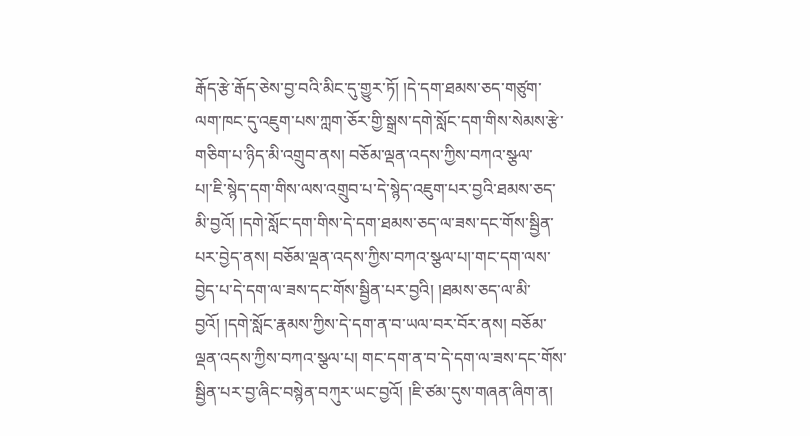རྒོད་རྩེ་རྒོད་ཅེས་བྱ་བའི་མིང་དུ་གྱུར་ཏོ། །དེ་དག་ཐམས་ཅད་གཙུག་ལག་ཁང་དུ་འཇུག་པས་ཀླག་ཅོར་གྱི་སྒྲས་དགེ་སློང་དག་གིས་སེམས་རྩེ་གཅིག་པ་ཉིད་མི་འགྲུབ་ནས། བཅོམ་ལྡན་འདས་ཀྱིས་བཀའ་སྩལ་
པ།་ཇི་སྙེད་དག་གིས་ལས་འགྲུབ་པ་དེ་སྙེད་འཇུག་པར་བྱའི་ཐམས་ཅད་མི་བྱའོ། །དགེ་སློང་དག་གིས་དེ་དག་ཐམས་ཅད་ལ་ཟས་དང་གོས་སྦྱིན་པར་བྱེད་ནས། བཅོམ་ལྡན་འདས་ཀྱིས་བཀའ་སྩལ་པ།་གང་དག་ལས་བྱེད་པ་དེ་དག་ལ་ཟས་དང་གོས་སྦྱིན་པར་བྱའི། །ཐམས་ཅད་ལ་མི་བྱའོ། །དགེ་སློང་རྣམས་ཀྱིས་དེ་དག་ན་བ་ཡལ་བར་བོར་ནས། བཅོམ་ལྡན་འདས་ཀྱིས་བཀའ་སྩལ་པ། གང་དག་ན་བ་དེ་དག་ལ་ཟས་དང་གོས་སྦྱིན་པར་བྱ་ཞིང་བསྙེན་བཀུར་ཡང་བྱའོ། །ཇི་ཙམ་དུས་གཞན་ཞིག་ན།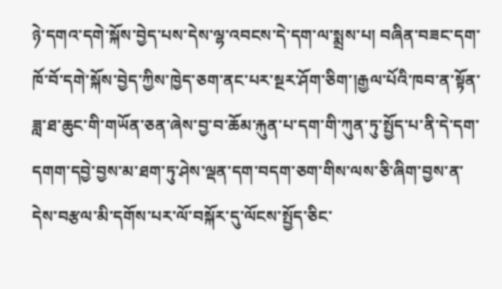ཉེ་དགའ་དགེ་སྐོས་བྱེད་པས་དེས་ལྷ་འབངས་དེ་དག་ལ་སྨྲས་པ། བཞིན་བཟང་དག་ཁོ་བོ་དགེ་སྐོས་བྱེད་ཀྱིས་ཁྱེད་ཅག་ནང་པར་སྔར་ཤོག་ཅིག་།རྒྱལ་པོའི་ཁབ་ན་སྟོན་ཟླ་ཐ་ཆུང་གི་གཡོན་ཅན་ཞེས་བྱ་བ་ཆོམ་རྐུན་པ་དག་གི་ཀུན་ཏུ་སྤྱོད་པ་ནི་དེ་དག་དགག་དབྱེ་བྱས་མ་ཐག་ཏུ་ཤེས་ལྡན་དག་བདག་ཅག་གིས་ལས་ཅི་ཞིག་བྱས་ན་དེས་བརྩལ་མི་དགོས་པར་ལོ་བསྐོར་དུ་ལོངས་སྤྱོད་ཅིང་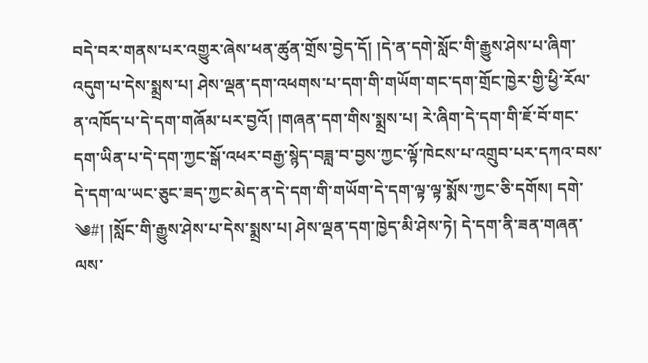བདེ་བར་གནས་པར་འགྱུར་ཞེས་ཕན་ཚུན་གྲོས་བྱེད་དོ། །དེ་ན་དགེ་སློང་གི་རྒྱུས་ཤེས་པ་ཞིག་འདུག་པ་དེས་སྨྲས་པ། ཤེས་ལྡན་དག་འཕགས་པ་དག་གི་གཡོག་གང་དག་གྲོང་ཁྱེར་གྱི་ཕྱི་རོལ་ན་འཁོད་པ་དེ་དག་གཞོམ་པར་བྱའོ། །གཞན་དག་གིས་སྨྲས་པ། རེ་ཞིག་དེ་དག་གི་ཇོ་བོ་གང་དག་ཡིན་པ་དེ་དག་ཀྱང་སྒོ་འཕར་བརྒྱ་སྙེད་བཟླ་བ་བྱས་ཀྱང་ལྟོ་ཁེངས་པ་འགྲུབ་པར་དཀའ་བས་དེ་དག་ལ་ཡང་ཅུང་ཟད་ཀྱང་མེད་ན་དེ་དག་གི་གཡོག་དེ་དག་ལྟ་ལྟ་སྨོས་ཀྱང་ཅི་དགོས། དགེ་
༄#། །སློང་གི་རྒྱུས་ཤེས་པ་དེས་སྨྲས་པ། ཤེས་ལྡན་དག་ཁྱེད་མི་ཤེས་ཏེ། དེ་དག་ནི་ཟན་གཞན་ལས་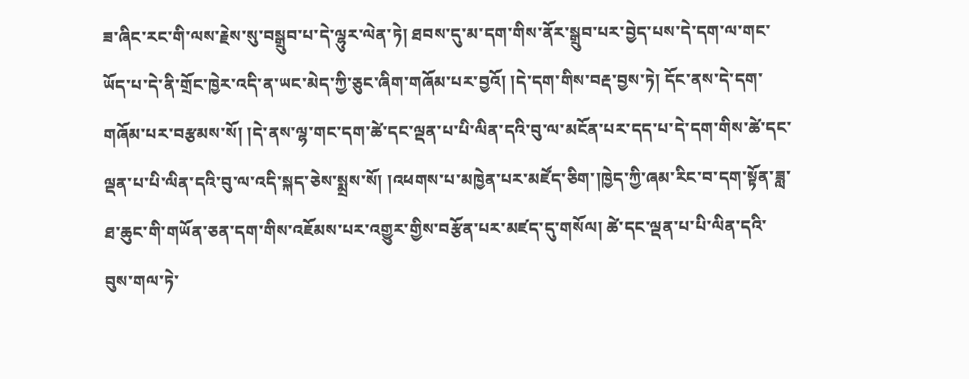ཟ་ཞིང་རང་གི་ལས་རྗེས་སུ་བསྒྲུབ་པ་དེ་ལྷུར་ལེན་ཏེ། ཐབས་དུ་མ་དག་གིས་ནོར་སྒྲུབ་པར་བྱེད་པས་དེ་དག་ལ་གང་ཡོད་པ་དེ་ནི་གྲོང་ཁྱེར་འདི་ན་ཡང་མེད་ཀྱི་ཅུང་ཞིག་གཞོམ་པར་བྱའོ། །དེ་དག་གིས་བརྡ་བྱས་ཏེ། དོང་ནས་དེ་དག་གཞོམ་པར་བརྩམས་སོ། །དེ་ནས་ལྷ་གང་དག་ཚེ་དང་ལྡན་པ་པི་ལིན་དའི་བུ་ལ་མངོན་པར་དད་པ་དེ་དག་གིས་ཚེ་དང་ལྡན་པ་པི་ལིན་དའི་བུ་ལ་འདི་སྐད་ཅེས་སྨྲས་སོ། །འཕགས་པ་མཁྱེན་པར་མཛོད་ཅིག་།ཁྱེད་ཀྱི་ཞམ་རིང་བ་དག་སྟོན་ཟླ་ཐ་ཆུང་གི་གཡོན་ཅན་དག་གིས་འཇོམས་པར་འགྱུར་གྱིས་བརྩོན་པར་མཛད་དུ་གསོལ། ཚེ་དང་ལྡན་པ་པི་ལིན་དའི་བུས་གལ་ཏེ་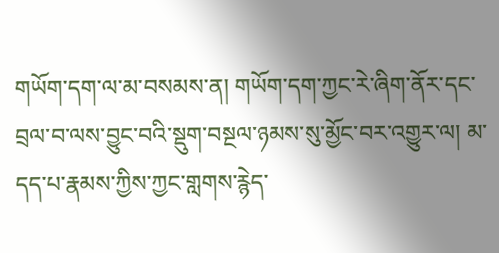གཡོག་དག་ལ་མ་བསམས་ན། གཡོག་དག་ཀྱང་རེ་ཞིག་ནོར་དང་བྲལ་བ་ལས་བྱུང་བའི་སྡུག་བསྔལ་ཉམས་སུ་མྱོང་བར་འགྱུར་ལ། མ་དད་པ་རྣམས་ཀྱིས་ཀྱང་གླགས་རྙེད་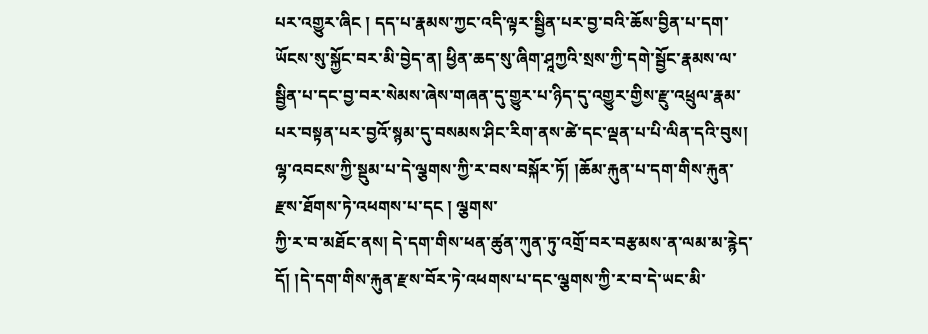པར་འགྱུར་ཞིང ། དད་པ་རྣམས་ཀྱང་འདི་ལྟར་སྦྱིན་པར་བྱ་བའི་ཆོས་བྱིན་པ་དག་ཡོངས་སུ་སྐྱོང་བར་མི་བྱེད་ན། ཕྱིན་ཆད་སུ་ཞིག་ཤཱཀྱའི་སྲས་ཀྱི་དགེ་སྦྱོང་རྣམས་ལ་སྦྱིན་པ་དང་བྱ་བར་སེམས་ཞེས་གཞན་དུ་གྱུར་པ་ཉིད་དུ་འགྱུར་གྱིས་རྫུ་འཕྲུལ་རྣམ་པར་བསྟན་པར་བྱའོ་སྙམ་དུ་བསམས་ཤིང་རིག་ནས་ཚེ་དང་ལྡན་པ་པི་ལིན་དའི་བུས། ལྷ་འབངས་ཀྱི་སྡུམ་པ་དེ་ལྕགས་ཀྱི་ར་བས་བསྐོར་ཏོ། །ཆོམ་རྐུན་པ་དག་གིས་རྐུན་རྫས་ཐོགས་ཏེ་འཕགས་པ་དང ། ལྕགས་
ཀྱི་ར་བ་མཐོང་ནས། དེ་དག་གིས་ཕན་ཚུན་ཀུན་ཏུ་འགྲོ་བར་བརྩམས་ན་ལམ་མ་རྙེད་དོ། །དེ་དག་གིས་རྐུན་རྫས་བོར་ཏེ་འཕགས་པ་དང་ལྕགས་ཀྱི་ར་བ་དེ་ཡང་མི་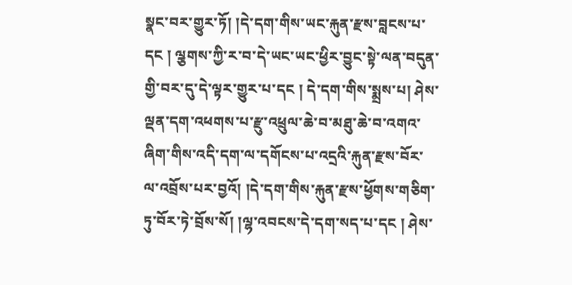སྣང་བར་གྱུར་ཏོ། །དེ་དག་གིས་ཡང་རྐུན་རྫས་བླངས་པ་དང ། ལྕགས་ཀྱི་ར་བ་དེ་ཡང་ཡང་ཕྱིར་བྱུང་སྟེ་ལན་བདུན་གྱི་བར་དུ་དེ་ལྟར་གྱུར་པ་དང ། དེ་དག་གིས་སྨྲས་པ། ཤེས་ལྡན་དག་འཕགས་པ་རྫུ་འཕྲུལ་ཆེ་བ་མཐུ་ཆེ་བ་འགའ་ཞིག་གིས་འདི་དག་ལ་དགོངས་པ་འདྲའི་རྐུན་རྫས་བོར་ལ་འབྲོས་པར་བྱའོ། །དེ་དག་གིས་རྐུན་རྫས་ཕྱོགས་གཅིག་ཏུ་བོར་ཏེ་བྲོས་སོ། །ལྷ་འབངས་དེ་དག་སད་པ་དང ། ཤེས་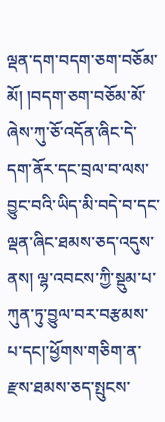ལྡན་དག་བདག་ཅག་བཅོམ་མོ། །བདག་ཅག་བཅོམ་མོ་ཞེས་ཀུ་ཅོ་འདོན་ཞིང་དེ་དག་ནོར་དང་བྲལ་བ་ལས་བྱུང་བའི་ཡིད་མི་བདེ་བ་དང་ལྡན་ཞིང་ཐམས་ཅད་འདུས་ནས། ལྷ་འབངས་ཀྱི་སྡུམ་པ་ཀུན་ཏུ་བྱུལ་བར་བརྩམས་པ་དང།་ཕྱོགས་གཅིག་ན་རྫས་ཐམས་ཅད་སྤུངས་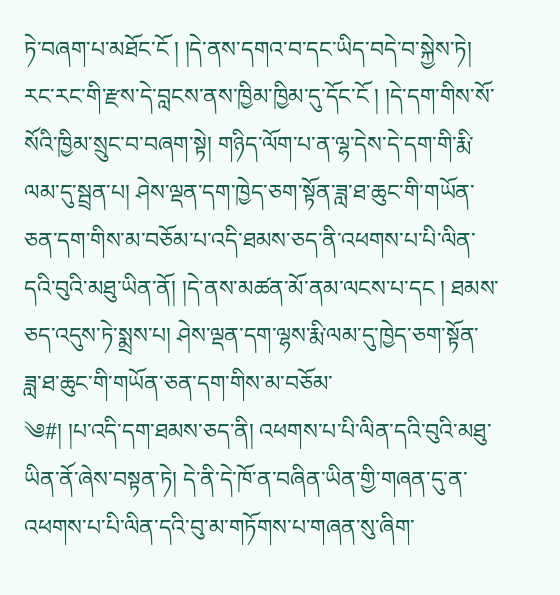ཏེ་བཞག་པ་མཐོང་ངོ ། །དེ་ནས་དགའ་བ་དང་ཡིད་བདེ་བ་སྐྱེས་ཏེ། རང་རང་གི་རྫས་དེ་བླངས་ནས་ཁྱིམ་ཁྱིམ་དུ་དོང་ངོ ། །དེ་དག་གིས་སོ་སོའི་ཁྱིམ་སྲུང་བ་བཞག་སྟེ། གཉིད་ལོག་པ་ན་ལྷ་དེས་དེ་དག་གི་རྨི་ལམ་དུ་སྦྲན་པ། ཤེས་ལྡན་དག་ཁྱེད་ཅག་སྟོན་ཟླ་ཐ་ཆུང་གི་གཡོན་ཅན་དག་གིས་མ་བཅོམ་པ་འདི་ཐམས་ཅད་ནི་འཕགས་པ་པི་ལིན་དའི་བུའི་མཐུ་ཡིན་ནོ། །དེ་ནས་མཚན་མོ་ནམ་ལངས་པ་དང ། ཐམས་ཅད་འདུས་ཏེ་སྨྲས་པ། ཤེས་ལྡན་དག་ལྷས་རྨི་ལམ་དུ་ཁྱེད་ཅག་སྟོན་ཟླ་ཐ་ཆུང་གི་གཡོན་ཅན་དག་གིས་མ་བཅོམ་
༄#། །པ་འདི་དག་ཐམས་ཅད་ནི། འཕགས་པ་པི་ལིན་དའི་བུའི་མཐུ་ཡིན་ནོ་ཞེས་བསྟན་ཏེ། དེ་ནི་དེ་ཁོ་ན་བཞིན་ཡིན་གྱི་གཞན་དུ་ན་འཕགས་པ་པི་ལིན་དའི་བུ་མ་གཏོགས་པ་གཞན་སུ་ཞིག་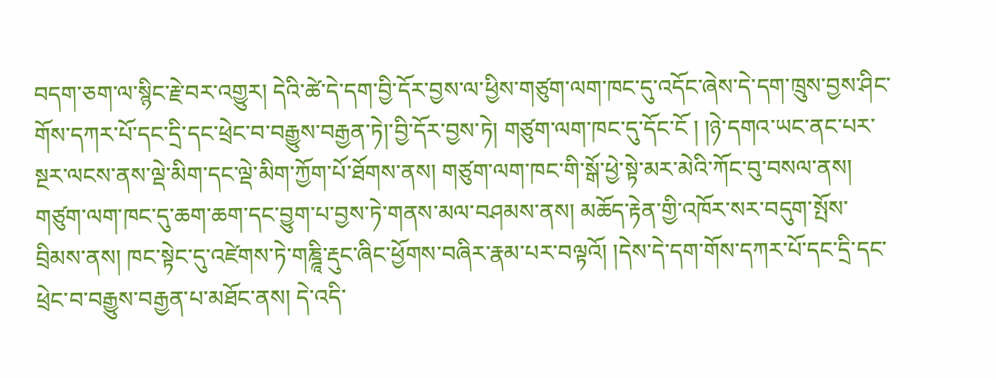བདག་ཅག་ལ་སྙིང་རྗེ་བར་འགྱུར། དེའི་ཚེ་དེ་དག་བྱི་དོར་བྱས་ལ་ཕྱིས་གཙུག་ལག་ཁང་དུ་འདོང་ཞེས་དེ་དག་ཁྲུས་བྱས་ཤིང་གོས་དཀར་པོ་དང་དྲི་དང་ཕྲེང་བ་བརྒྱུས་བརྒྱན་ཏེ།་བྱི་དོར་བྱས་ཏེ། གཙུག་ལག་ཁང་དུ་དོང་ངོ ། །ཉེ་དགའ་ཡང་ནང་པར་སྔར་ལངས་ནས་ལྡེ་མིག་དང་ལྡེ་མིག་ཀྱོག་པོ་ཐོགས་ནས། གཙུག་ལག་ཁང་གི་སྒོ་ཕྱེ་སྟེ་མར་མེའི་ཀོང་བུ་བསལ་ནས། གཙུག་ལག་ཁང་དུ་ཆག་ཆག་དང་བྱུག་པ་བྱས་ཏེ་གནས་མལ་བཤམས་ནས། མཆོད་རྟེན་གྱི་འཁོར་སར་བདུག་སྤོས་བྲིམས་ནས། ཁང་སྟེང་དུ་འཛེགས་ཏེ་གཎྜཱི་རྡུང་ཞིང་ཕྱོགས་བཞིར་རྣམ་པར་བལྟའོ། །དེས་དེ་དག་གོས་དཀར་པོ་དང་དྲི་དང་ཕྲེང་བ་བརྒྱུས་བརྒྱན་པ་མཐོང་ནས། དེ་འདི་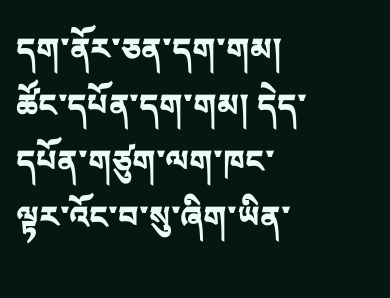དག་ནོར་ཅན་དག་གམ། ཚོང་དཔོན་དག་གམ། དེད་དཔོན་གཙུག་ལག་ཁང་ལྟར་འོང་བ་སུ་ཞིག་ཡིན་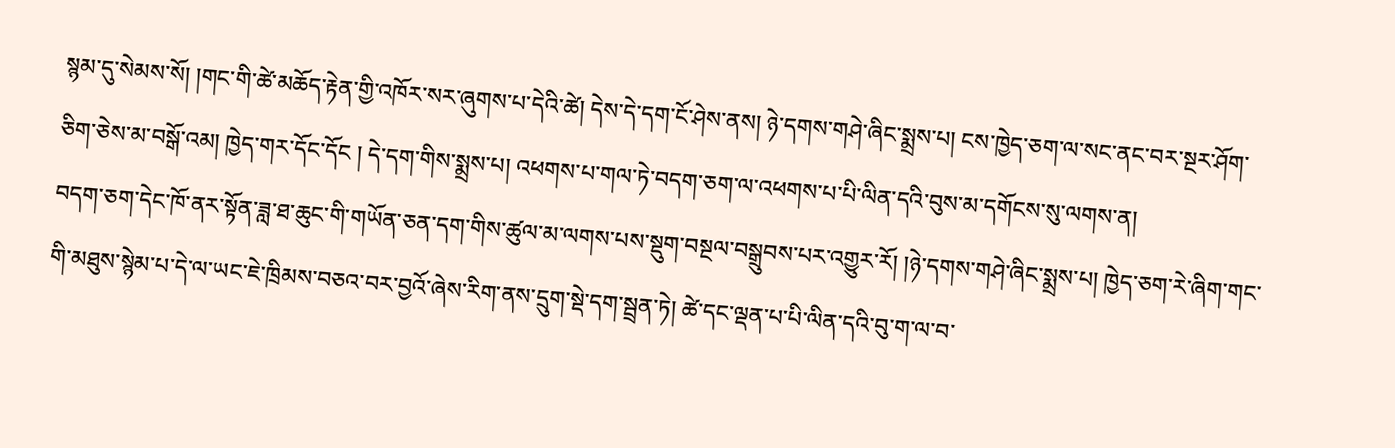སྙམ་དུ་སེམས་སོ། །གང་གི་ཚེ་མཆོད་རྟེན་གྱི་འཁོར་སར་ཞུགས་པ་དེའི་ཚེ། དེས་དེ་དག་ངོ་ཤེས་ནས། ཉེ་དགས་གཤེ་ཞིང་སྨྲས་པ། ངས་ཁྱེད་ཅག་ལ་སང་ནང་བར་སྔར་ཤོག་ཅིག་ཅེས་མ་བསྒོ་འམ། ཁྱེད་གར་དོང་དོང ། དེ་དག་གིས་སྨྲས་པ། འཕགས་པ་གལ་ཏེ་བདག་ཅག་ལ་འཕགས་པ་པི་ལིན་དའི་བུས་མ་དགོངས་སུ་ལགས་ན།
བདག་ཅག་དེང་ཁོ་ནར་སྟོན་ཟླ་ཐ་ཆུང་གི་གཡོན་ཅན་དག་གིས་ཚུལ་མ་ལགས་པས་སྡུག་བསྔལ་བསྒྲུབས་པར་འགྱུར་རོ། །ཉེ་དགས་གཤེ་ཞིང་སྨྲས་པ། ཁྱེད་ཅག་རེ་ཞིག་གང་གི་མཐུས་སྙེམ་པ་དེ་ལ་ཡང་ཇེ་ཁྲིམས་བཅའ་བར་བྱའོ་ཞེས་རིག་ནས་དྲུག་སྡེ་དག་སྦྲན་ཏེ། ཚེ་དང་ལྡན་པ་པི་ལིན་དའི་བུ་ག་ལ་བ་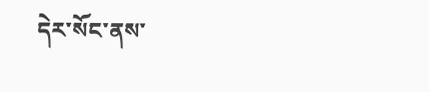དེར་སོང་ནས་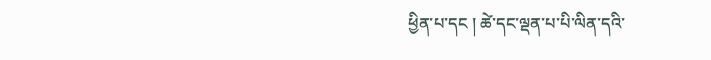ཕྱིན་པ་དང ། ཚེ་དང་ལྡན་པ་པི་ལིན་དའི་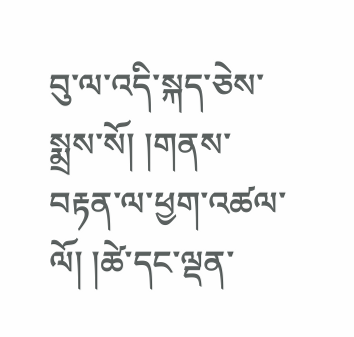བུ་ལ་འདི་སྐད་ཅེས་སྨྲས་སོ། །གནས་བརྟན་ལ་ཕྱག་འཚལ་ལོ། །ཚེ་དང་ལྡན་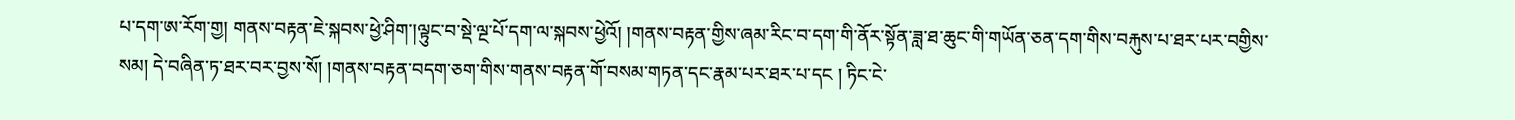པ་དག་ཨ་རོག་གྱ། གནས་བརྟན་ཇེ་སྐབས་ཕྱེ་ཤིག་།ལྟུང་བ་སྡེ་ལྔ་པོ་དག་ལ་སྐབས་ཕྱེའོ། །གནས་བརྟན་གྱིས་ཞམ་རིང་བ་དག་གི་ནོར་སྟོན་ཟླ་ཐ་ཆུང་གི་གཡོན་ཅན་དག་གིས་བརྐུས་པ་ཐར་པར་བགྱིས་སམ། དེ་བཞིན་ཏ་ཐར་བར་བྱས་སོ། །གནས་བརྟན་བདག་ཅག་གིས་གནས་བརྟན་གོ་བསམ་གཏན་དང་རྣམ་པར་ཐར་པ་དང ། ཏིང་ངེ་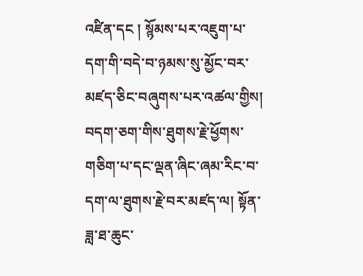འཛིན་དང ། སྙོམས་པར་འཇུག་པ་དག་གི་བདེ་བ་ཉམས་སུ་མྱོང་བར་མཛད་ཅིང་བཞུགས་པར་འཚལ་གྱིས། བདག་ཅག་གིས་ཐུགས་རྗེ་ཕྱོགས་གཅིག་པ་དང་ལྡན་ཞིང་ཞམ་རིང་བ་དག་ལ་ཐུགས་རྗེ་བར་མཛད་ལ། སྟོན་ཟླ་ཐ་ཆུང་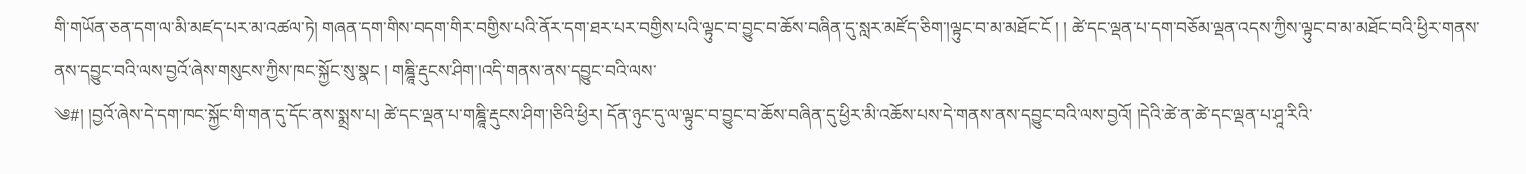གི་གཡོན་ཅན་དག་ལ་མི་མཛད་པར་མ་འཚལ་ཏེ། གཞན་དག་གིས་བདག་གིར་བགྱིས་པའི་ནོར་དག་ཐར་པར་བགྱིས་པའི་ལྟུང་བ་བྱུང་བ་ཆོས་བཞིན་དུ་སླར་མཛོད་ཅིག་།ལྟུང་བ་མ་མཐོང་ངོ ། ། ཚེ་དང་ལྡན་པ་དག་བཅོམ་ལྡན་འདས་ཀྱིས་ལྟུང་བ་མ་མཐོང་བའི་ཕྱིར་གནས་ནས་དབྱུང་བའི་ལས་བྱའོ་ཞེས་གསུངས་ཀྱིས་ཁང་སྐྱོང་སུ་སྣང ། གཎྜཱི་རྡུངས་ཤིག་།འདི་གནས་ནས་དབྱུང་བའི་ལས་
༄#། །བྱའོ་ཞེས་དེ་དག་ཁང་སྐྱོང་གི་གན་དུ་དོང་ནས་སྨྲས་པ། ཚེ་དང་ལྡན་པ་གཎྜཱི་རྡུངས་ཤིག་།ཅིའི་ཕྱིར། དོན་ཉུང་དུ་ལ་ལྟུང་བ་བྱུང་བ་ཆོས་བཞིན་དུ་ཕྱིར་མི་འཆོས་པས་དེ་གནས་ནས་དབྱུང་བའི་ལས་བྱའོ། །དེའི་ཚེ་ན་ཚེ་དང་ལྡན་པ་ཤཱ་རིའི་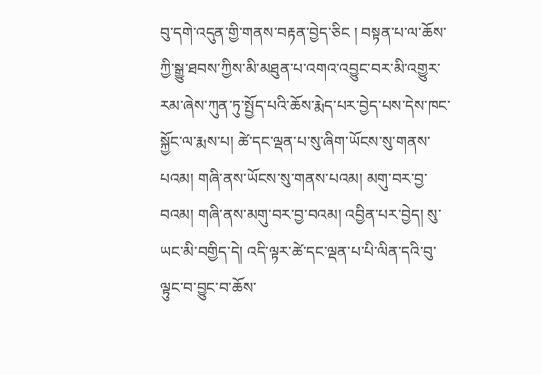བུ་དགེ་འདུན་གྱི་གནས་བརྟན་བྱེད་ཅིང ། བསྟན་པ་ལ་ཆོས་ཀྱི་སྒྱུ་ཐབས་ཀྱིས་མི་མཐུན་པ་འགའ་འབྱུང་བར་མི་འགྱུར་རམ་ཞེས་ཀུན་ཏུ་སྤྱོད་པའི་ཆོས་རྨེད་པར་བྱེད་པས་དེས་ཁང་སྐྱོང་ལ་རྨས་པ། ཚེ་དང་ལྡན་པ་སུ་ཞིག་ཡོངས་སུ་གནས་པའམ། གཞི་ནས་ཡོངས་སུ་གནས་པའམ། མགུ་བར་བྱ་བའམ། གཞི་ནས་མགུ་བར་བྱ་བའམ། འབྱིན་པར་བྱེད། སུ་ཡང་མི་བགྱིད་དེ། འདི་ལྟར་ཚེ་དང་ལྡན་པ་པི་ལིན་དའི་བུ་ལྟུང་བ་བྱུང་བ་ཆོས་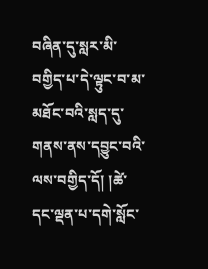བཞིན་དུ་སླར་མི་བགྱིད་པ་དེ་ལྟུང་བ་མ་མཐོང་བའི་སླད་དུ་གནས་ནས་དབྱུང་བའི་ལས་བགྱིད་དོ། །ཚེ་དང་ལྡན་པ་དགེ་སློང་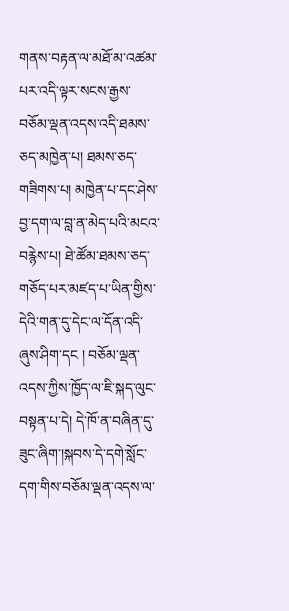གནས་བརྟན་ལ་མཐོ་མ་འཚམ་པར་འདི་ལྟར་སངས་རྒྱས་བཅོམ་ལྡན་འདས་འདི་ཐམས་ཅད་མཁྱེན་པ། ཐམས་ཅད་གཟིགས་པ། མཁྱེན་པ་དང་ཤེས་བྱ་དག་ལ་བླ་ན་མེད་པའི་མངའ་བརྙེས་པ། ཐེ་ཚོམ་ཐམས་ཅད་གཅོད་པར་མཛད་པ་ཡིན་གྱིས་དེའི་གན་དུ་དེང་ལ་དོན་འདི་ཞུས་ཤིག་དང ། བཅོམ་ལྡན་འདས་ཀྱིས་ཁྱོད་ལ་ཇི་སྐད་ལུང་བསྟན་པ་དེ། དེ་ཁོ་ན་བཞིན་དུ་ཟུང་ཞིག་།སྐབས་དེ་དགེ་སློང་དག་གིས་བཅོམ་ལྡན་འདས་ལ་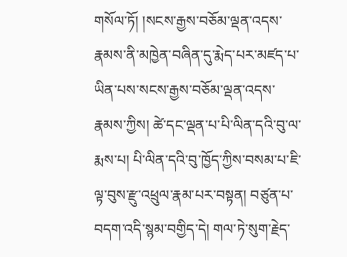གསོལ་ཏོ། །སངས་རྒྱས་བཅོམ་ལྡན་འདས་རྣམས་ནི་མཁྱེན་བཞིན་དུ་རྨེད་པར་མཛད་པ་
ཡིན་པས་སངས་རྒྱས་བཅོམ་ལྡན་འདས་རྣམས་ཀྱིས། ཚེ་དང་ལྡན་པ་པི་ལིན་དའི་བུ་ལ་རྨས་པ། པི་ལིན་དའི་བུ་ཁྱོད་ཀྱིས་བསམ་པ་ཇི་ལྟ་བུས་རྫུ་འཕྲུལ་རྣམ་པར་བསྟན། བཙུན་པ་བདག་འདི་སྙམ་བགྱིད་དེ། གལ་ཏེ་སུག་རྗེད་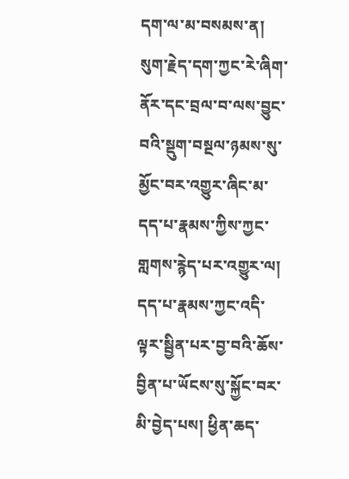དག་ལ་མ་བསམས་ན། སུག་རྗེད་དག་ཀྱང་རེ་ཞིག་ནོར་དང་བྲལ་བ་ལས་བྱུང་བའི་སྡུག་བསྔལ་ཉམས་སུ་མྱོང་བར་འགྱུར་ཞིང་མ་དད་པ་རྣམས་ཀྱིས་ཀྱང་གླགས་རྙེད་པར་འགྱུར་ལ། དད་པ་རྣམས་ཀྱང་འདི་ལྟར་སྦྱིན་པར་བྱ་བའི་ཆོས་བྱིན་པ་ཡོངས་སུ་སྐྱོང་བར་མི་བྱེད་པས། ཕྱིན་ཆད་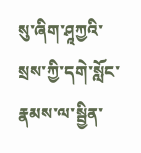སུ་ཞིག་ཤཱཀྱའི་སྲས་ཀྱི་དགེ་སློང་རྣམས་ལ་སྦྱིན་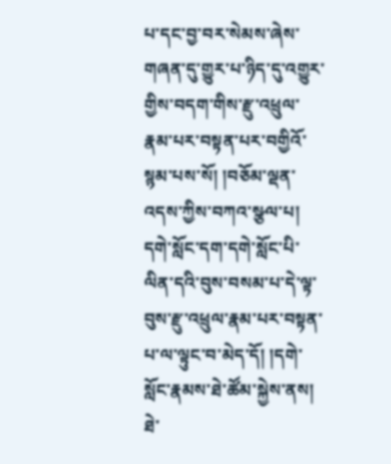པ་དང་བྱ་བར་སེམས་ཞེས་གཞན་དུ་གྱུར་པ་ཉིད་དུ་འགྱུར་གྱིས་བདག་གིས་རྫུ་འཕྲུལ་རྣམ་པར་བསྟན་པར་བགྱིའོ་སྙམ་པས་སོ། །བཅོམ་ལྡན་འདས་ཀྱིས་བཀའ་སྩལ་པ། དགེ་སློང་དག་དགེ་སློང་པི་ལིན་དའི་བུས་བསམ་པ་དེ་ལྟ་བུས་རྫུ་འཕྲུལ་རྣམ་པར་བསྟན་པ་ལ་ལྟུང་བ་མེད་དོ། །དགེ་སློང་རྣམས་ཐེ་ཚོམ་སྐྱེས་ནས། ཐེ་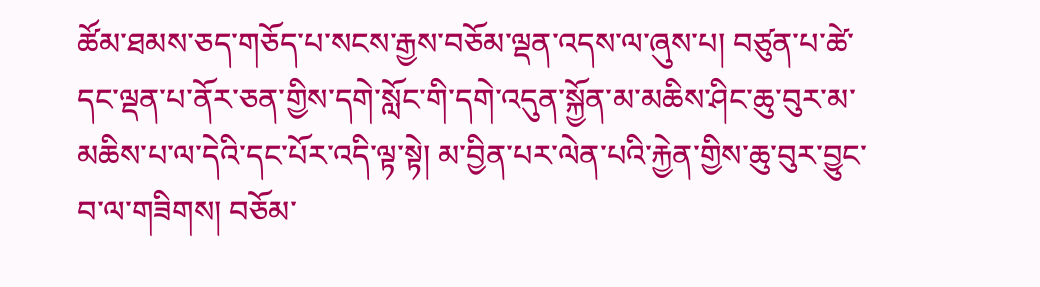ཚོམ་ཐམས་ཅད་གཅོད་པ་སངས་རྒྱས་བཅོམ་ལྡན་འདས་ལ་ཞུས་པ། བཙུན་པ་ཚེ་དང་ལྡན་པ་ནོར་ཅན་གྱིས་དགེ་སློང་གི་དགེ་འདུན་སྐྱོན་མ་མཆིས་ཤིང་ཆུ་བུར་མ་མཆིས་པ་ལ་དེའི་དང་པོར་འདི་ལྟ་སྟེ། མ་བྱིན་པར་ལེན་པའི་རྐྱེན་གྱིས་ཆུ་བུར་བྱུང་བ་ལ་གཟིགས། བཅོམ་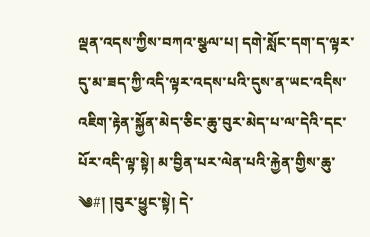ལྡན་འདས་ཀྱིས་བཀའ་སྩལ་པ། དགེ་སློང་དག་ད་ལྟར་དུ་མ་ཟད་ཀྱི་འདི་ལྟར་འདས་པའི་དུས་ན་ཡང་འདིས་འཇིག་རྟེན་སྐྱོན་མེད་ཅིང་ཆུ་བུར་མེད་པ་ལ་དེའི་དང་པོར་འདི་ལྟ་སྟེ། མ་བྱིན་པར་ལེན་པའི་རྐྱེན་གྱིས་ཆུ་
༄#། །བུར་ཕྱུང་སྟེ། དེ་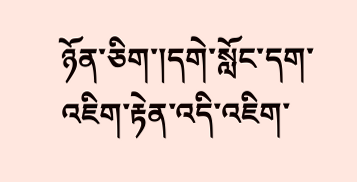ཉོན་ཅིག་།དགེ་སློང་དག་འཇིག་རྟེན་འདི་འཇིག་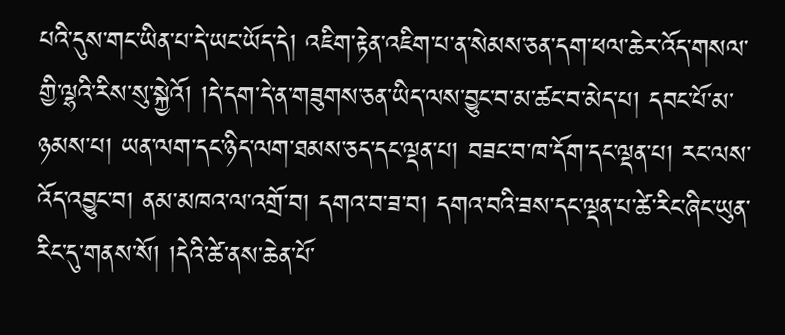པའི་དུས་གང་ཡིན་པ་དེ་ཡང་ཡོད་དེ། འཇིག་རྟེན་འཇིག་པ་ན་སེམས་ཅན་དག་ཕལ་ཆེར་འོད་གསལ་གྱི་ལྷའི་རིས་སུ་སྐྱེའོ། །དེ་དག་དེ་ན་གཟུགས་ཅན་ཡིད་ལས་བྱུང་བ་མ་ཚང་བ་མེད་པ། དབང་པོ་མ་ཉམས་པ། ཡན་ལག་དང་ཉིད་ལག་ཐམས་ཅད་དང་ལྡན་པ། བཟང་བ་ཁ་དོག་དང་ལྡན་པ། རང་ལས་འོད་འབྱུང་བ། ནམ་མཁའ་ལ་འགྲོ་བ། དགའ་བ་ཟ་བ། དགའ་བའི་ཟས་དང་ལྡན་པ་ཚེ་རིང་ཞིང་ཡུན་རིང་དུ་གནས་སོ། །དེའི་ཚེ་ནས་ཆེན་པོ་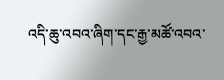འདི་ཆུ་འབའ་ཞིག་དང་རྒྱ་མཚོ་འབའ་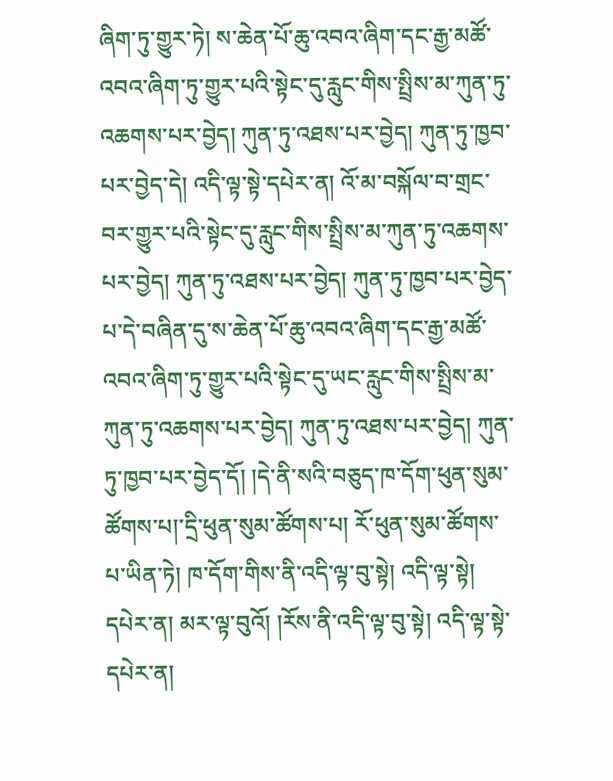ཞིག་ཏུ་གྱུར་ཏེ། ས་ཆེན་པོ་ཆུ་འབའ་ཞིག་དང་རྒྱ་མཚོ་འབའ་ཞིག་ཏུ་གྱུར་པའི་སྟེང་དུ་རླུང་གིས་སྤྲིས་མ་ཀུན་ཏུ་འཆགས་པར་བྱེད། ཀུན་ཏུ་འཐས་པར་བྱེད། ཀུན་ཏུ་ཁྱབ་པར་བྱེད་དེ། འདི་ལྟ་སྟེ་དཔེར་ན། འོ་མ་བསྐོལ་བ་གྲང་བར་གྱུར་པའི་སྟེང་དུ་རླུང་གིས་སྤྲིས་མ་ཀུན་ཏུ་འཆགས་པར་བྱེད། ཀུན་ཏུ་འཐས་པར་བྱེད། ཀུན་ཏུ་ཁྱབ་པར་བྱེད་པ་དེ་བཞིན་དུ་ས་ཆེན་པོ་ཆུ་འབའ་ཞིག་དང་རྒྱ་མཚོ་འབའ་ཞིག་ཏུ་གྱུར་པའི་སྟེང་དུ་ཡང་རླུང་གིས་སྤྲིས་མ་ཀུན་ཏུ་འཆགས་པར་བྱེད། ཀུན་ཏུ་འཐས་པར་བྱེད། ཀུན་ཏུ་ཁྱབ་པར་བྱེད་དོ། །དེ་ནི་སའི་བཅུད་ཁ་དོག་ཕུན་སུམ་ཚོགས་པ།་དྲི་ཕུན་སུམ་ཚོགས་པ། རོ་ཕུན་སུམ་ཚོགས་པ་ཡིན་ཏེ། ཁ་དོག་གིས་ནི་འདི་ལྟ་བུ་སྟེ། འདི་ལྟ་སྟེ། དཔེར་ན། མར་ལྟ་བུའོ། །རོས་ནི་འདི་ལྟ་བུ་སྟེ། འདི་ལྟ་སྟེ་དཔེར་ན།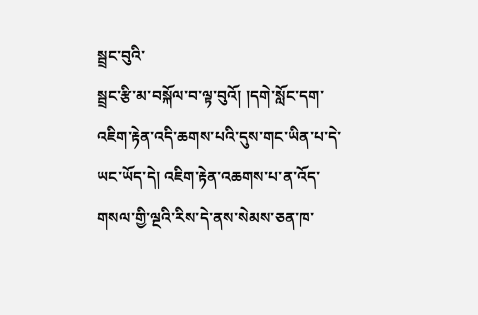སྦྲང་བུའི་
སྦྲང་རྩི་མ་བསྐོལ་བ་ལྟ་བུའོ། །དགེ་སློང་དག་འཇིག་རྟེན་འདི་ཆགས་པའི་དུས་གང་ཡིན་པ་དེ་ཡང་ཡོད་དེ། འཇིག་རྟེན་འཆགས་པ་ན་འོད་གསལ་གྱི་ལྔའི་རིས་དེ་ནས་སེམས་ཅན་ཁ་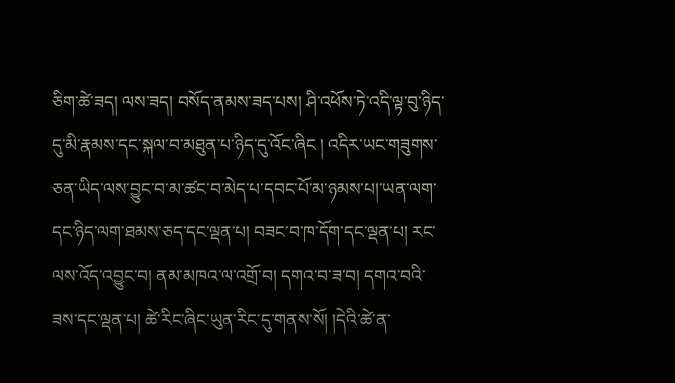ཅིག་ཚེ་ཟད། ལས་ཟད། བསོད་ནམས་ཟད་པས། ཤི་འཕོས་ཏེ་འདི་ལྟ་བུ་ཉིད་དུ་མི་རྣམས་དང་སྐལ་བ་མཐུན་པ་ཉིད་དུ་འོང་ཞིང ། འདིར་ཡང་གཟུགས་ཅན་ཡིད་ལས་བྱུང་བ་མ་ཚང་བ་མེད་པ་དབང་པོ་མ་ཉམས་པ།་ཡན་ལག་དང་ཉིད་ལག་ཐམས་ཅད་དང་ལྡན་པ། བཟང་བ་ཁ་དོག་དང་ལྡན་པ། རང་ལས་འོད་འབྱུང་བ། ནམ་མཁའ་ལ་འགྲོ་བ། དགའ་བ་ཟ་བ། དགའ་བའི་ཟས་དང་ལྡན་པ། ཚེ་རིང་ཞིང་ཡུན་རིང་དུ་གནས་སོ། །དེའི་ཚེ་ན་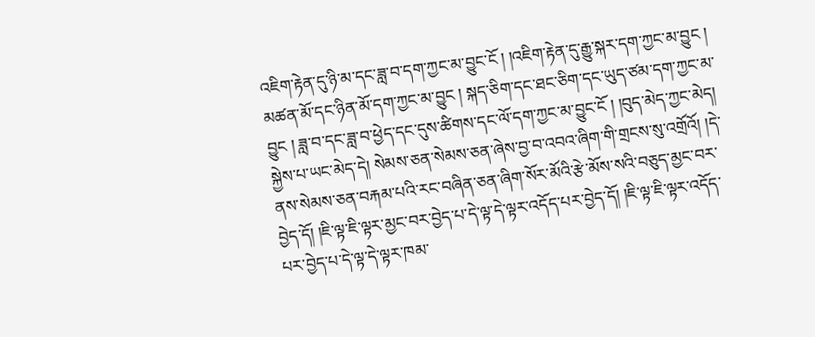འཇིག་རྟེན་དུ་ཉི་མ་དང་ཟླ་བ་དག་ཀྱང་མ་བྱུང་ངོ ། །འཇིག་རྟེན་དུ་རྒྱུ་སྐར་དག་ཀྱང་མ་བྱུང ། མཚན་མོ་དང་ཉིན་མོ་དག་ཀྱང་མ་བྱུང ། སྐད་ཅིག་དང་ཐང་ཅིག་དང་ཡུད་ཙམ་དག་ཀྱང་མ་བྱུང ། ཟླ་བ་དང་ཟླ་བ་ཕྱེད་དང་དུས་ཚིགས་དང་ལོ་དག་ཀྱང་མ་བྱུང་ངོ ། །བུད་མེད་ཀྱང་མེད། སྐྱེས་པ་ཡང་མེད་དེ། སེམས་ཅན་སེམས་ཅན་ཞེས་བྱ་བ་འབའ་ཞིག་གི་གྲངས་སུ་འགྲོའོ། །དེ་ནས་སེམས་ཅན་བརྐམ་པའི་རང་བཞིན་ཅན་ཞིག་སོར་མོའི་རྩེ་མོས་སའི་བཅུད་མྱང་བར་བྱེད་དོ། །ཇི་ལྟ་ཇི་ལྟར་མྱང་བར་བྱེད་པ་དེ་ལྟ་དེ་ལྟར་འདོད་པར་བྱེད་དོ། །ཇི་ལྟ་ཇི་ལྟར་འདོད་པར་བྱེད་པ་དེ་ལྟ་དེ་ལྟར་ཁམ་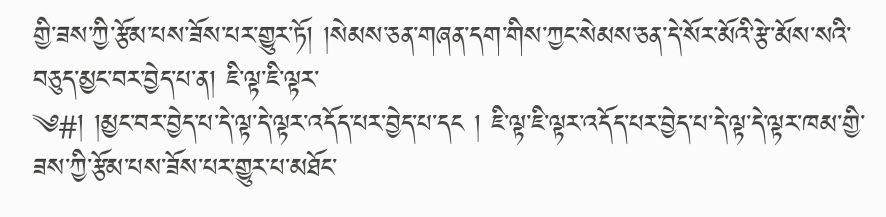གྱི་ཟས་ཀྱི་རྩོམ་པས་ཟོས་པར་གྱུར་ཏོ། །སེམས་ཅན་གཞན་དག་གིས་ཀྱང་སེམས་ཅན་དེ་སོར་མོའི་རྩེ་མོས་སའི་བཅུད་མྱང་བར་བྱེད་པ་ན། ཇི་ལྟ་ཇི་ལྟར་
༄#། །མྱང་བར་བྱེད་པ་དེ་ལྟ་དེ་ལྟར་འདོད་པར་བྱེད་པ་དང ། ཇི་ལྟ་ཇི་ལྟར་འདོད་པར་བྱེད་པ་དེ་ལྟ་དེ་ལྟར་ཁམ་གྱི་ཟས་ཀྱི་རྩོམ་པས་ཟོས་པར་གྱུར་པ་མཐོང་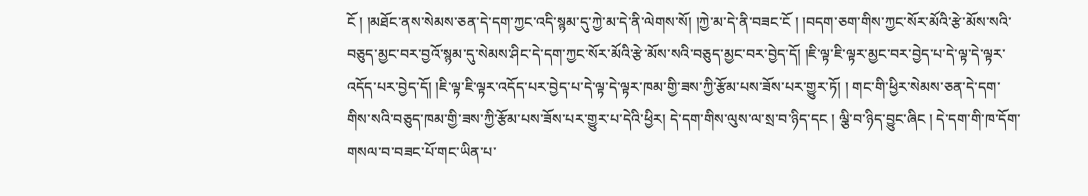ངོ ། །མཐོང་ནས་སེམས་ཅན་དེ་དག་ཀྱང་འདི་སྙམ་དུ་ཀྱེ་མ་དེ་ནི་ལེགས་སོ། །ཀྱེ་མ་དེ་ནི་བཟང་ངོ ། །བདག་ཅག་གིས་ཀྱང་སོར་མོའི་རྩེ་མོས་སའི་བཅུད་མྱང་བར་བྱའོ་སྙམ་དུ་སེམས་ཤིང་དེ་དག་ཀྱང་སོར་མོའི་རྩེ་མོས་སའི་བཅུད་མྱང་བར་བྱེད་དོ། །ཇི་ལྟ་ཇི་ལྟར་མྱང་བར་བྱེད་པ་དེ་ལྟ་དེ་ལྟར་འདོད་པར་བྱེད་དོ། །ཇི་ལྟ་ཇི་ལྟར་འདོད་པར་བྱེད་པ་དེ་ལྟ་དེ་ལྟར་ཁམ་གྱི་ཟས་ཀྱི་རྩོམ་པས་ཟོས་པར་གྱུར་ཏོ། ། གང་གི་ཕྱིར་སེམས་ཅན་དེ་དག་གིས་སའི་བཅུད་ཁམ་གྱི་ཟས་ཀྱི་རྩོམ་པས་ཟོས་པར་གྱུར་པ་དེའི་ཕྱིར། དེ་དག་གིས་ལུས་ལ་སྲ་བ་ཉིད་དང ། ལྕི་བ་ཉིད་བྱུང་ཞིང ། དེ་དག་གི་ཁ་དོག་གསལ་བ་བཟང་པོ་གང་ཡིན་པ་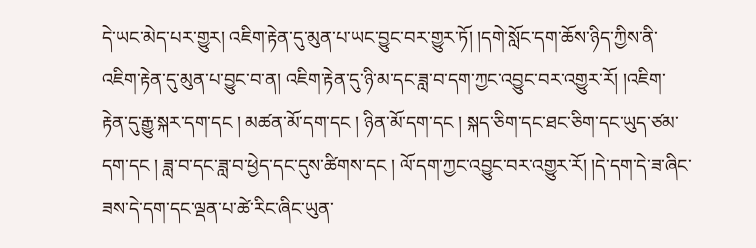དེ་ཡང་མེད་པར་གྱུར། འཇིག་རྟེན་དུ་མུན་པ་ཡང་བྱུང་བར་གྱུར་ཏོ། །དགེ་སློང་དག་ཆོས་ཉིད་ཀྱིས་ནི་འཇིག་རྟེན་དུ་མུན་པ་བྱུང་བ་ན། འཇིག་རྟེན་དུ་ཉི་མ་དང་ཟླ་བ་དག་ཀྱང་འབྱུང་བར་འགྱུར་རོ། །འཇིག་རྟེན་དུ་རྒྱུ་སྐར་དག་དང ། མཚན་མོ་དག་དང ། ཉིན་མོ་དག་དང ། སྐད་ཅིག་དང་ཐང་ཅིག་དང་ཡུད་ཙམ་དག་དང ། ཟླ་བ་དང་ཟླ་བ་ཕྱེད་དང་དུས་ཚིགས་དང ། ལོ་དག་ཀྱང་འབྱུང་བར་འགྱུར་རོ། །དེ་དག་དེ་ཟ་ཞིང་ཟས་དེ་དག་དང་ལྡན་པ་ཚེ་རིང་ཞིང་ཡུན་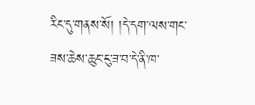རིང་དུ་གནས་སོ། །དེ་དག་ལས་གང་ཟས་ཆེས་ཆུང་ངུ་ཟ་བ་དེ་ནི་ཁ་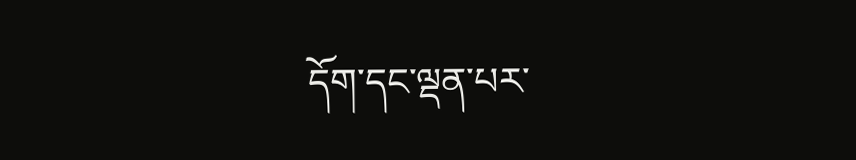དོག་དང་ལྡན་པར་